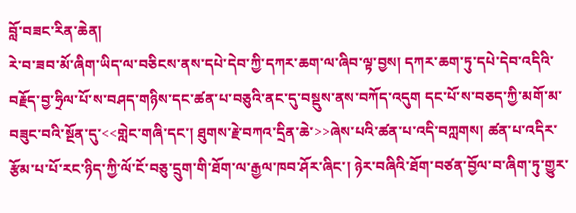བློ་བཟང་རིན་ཆེན།
རེ་བ་ཟབ་མོ་ཞིག་ཡིད་ལ་བཅིངས་ནས་དཔེ་དེབ་ཀྱི་དཀར་ཆག་ལ་ཞིབ་ལྟ་བྱས། དཀར་ཆག་ཏུ་དཔེ་དེབ་འདིའི་བརྗོད་བྱ་ཧྲིལ་པོ་ས་བཤད་གཉིས་དང་ཚན་པ་བཅུའི་ནང་དུ་བསྡུས་ནས་བཀོད་འདུག དང་པོ་ས་བཅད་ཀྱི་མགོ་མ་བཟུང་བའི་སྔོན་དུ་<<གླེང་གཞི་དང་། ཐུགས་རྗེ་བཀའ་དྲིན་ཆེ་>>ཞེས་པའི་ཚན་པ་འདི་བཀླགས། ཚན་པ་འདིར་རྩོམ་པ་པོ་རང་ཉིད་ཀྱི་ལོ་ངོ་བཅུ་དྲུག་གི་ཐོག་ལ་རྒྱལ་ཁབ་ཤོར་ཞིང་། ཉེར་བཞིའི་ཐོག་བཙན་བྱོལ་བ་ཞིག་ཏུ་གྱུར་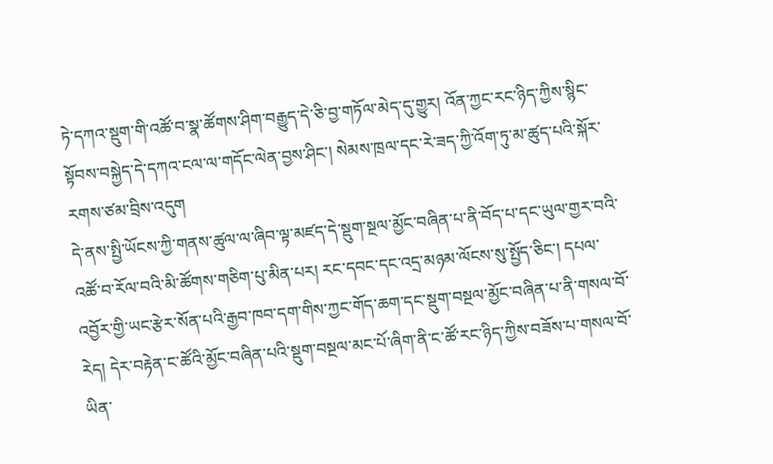ཏེ་དཀའ་སྡུག་གི་འཚོ་བ་སྣ་ཚོགས་ཤིག་བརྒྱུད་དེ་ཅི་བྱ་གཏོལ་མེད་དུ་གྱུར། འོན་ཀྱང་རང་ཉིད་ཀྱིས་སྙིང་སྟོབས་བསྐྱེད་དེ་དཀའ་ངལ་ལ་གདོང་ལེན་བྱས་ཤིང་། སེམས་ཁྲལ་དང་རེ་ཟད་ཀྱི་འོག་ཏུ་མ་ཚུད་པའི་སྐོར་རགས་ཙམ་བྲིས་འདུག
དེ་ནས་སྤྱི་ཡོངས་ཀྱི་གནས་ཚུལ་ལ་ཞིབ་ལྟ་མཛད་དེ་སྡུག་སྔལ་མྱོང་བཞིན་པ་ནི་བོད་པ་དང་ཡུལ་གྱར་བའི་འཚོ་བ་རོལ་བའི་མི་ཚོགས་གཅིག་པུ་མིན་པར། རང་དབང་དང་འདྲ་མཉམ་ལོངས་སུ་སྤྱོད་ཅིང་། དཔལ་འབྱོར་གྱི་ཡང་རྩེར་སོན་པའི་རྒྱབ་ཁབ་དག་གིས་ཀྱང་གོད་ཆག་དང་སྡུག་བསྔལ་མྱོང་བཞིན་པ་ནི་གསལ་བོ་རེད། དེར་བརྟེན་ང་ཚོའི་མྱོང་བཞིན་པའི་སྡུག་བསྔལ་མང་པོ་ཞིག་ནི་ང་ཚོ་རང་ཉིད་ཀྱིས་བཟོས་པ་གསལ་བོ་ཡིན་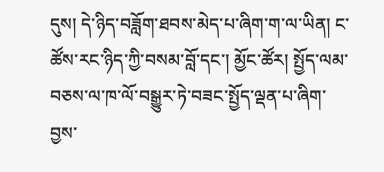དུས། དེ་ཉིད་བཟློག་ཐབས་མེད་པ་ཞིག་ག་ལ་ཡིན། ང་ཚོས་རང་ཉིད་ཀྱི་བསམ་བློ་དང་། མྱོང་ཚོར། སྤྱོད་ལམ་བཅས་ལ་ཁ་ལོ་བསྒྱུར་ཏེ་བཟང་སྤྱོད་ལྡན་པ་ཞིག་བྱས་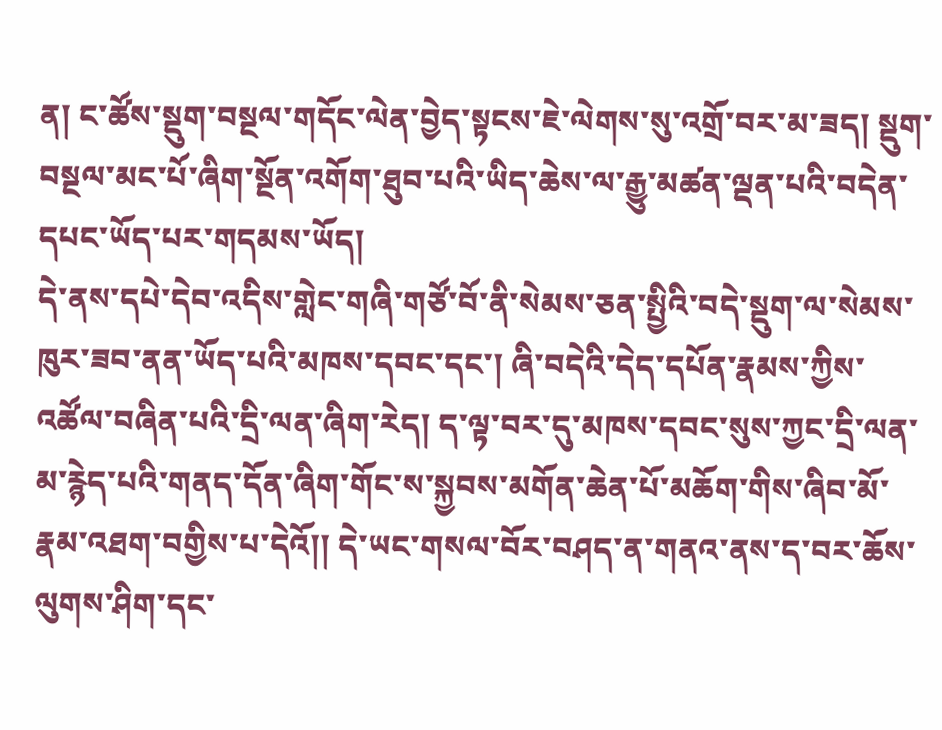ན། ང་ཚོས་སྡུག་བསྔལ་གདོང་ལེན་བྱེད་སྟངས་ཇེ་ལེགས་སུ་འགྲོ་བར་མ་ཟད། སྡུག་བསྔལ་མང་པོ་ཞིག་སྔོན་འགོག་ཐུབ་པའི་ཡིད་ཆེས་ལ་རྒྱུ་མཚན་ལྡན་པའི་བདེན་དཔང་ཡོད་པར་གདམས་ཡོད།
དེ་ནས་དཔེ་དེབ་འདིས་གླེང་གཞི་གཙོ་བོ་ནི་སེམས་ཅན་སྤྱིའི་བདེ་སྡུག་ལ་སེམས་ཁུར་ཟབ་ནན་ཡོད་པའི་མཁས་དབང་དང་། ཞི་བདེའི་དེད་དཔོན་རྣམས་ཀྱིས་འཚོལ་བཞིན་པའི་དྲི་ལན་ཞིག་རེད། ད་ལྟ་བར་དུ་མཁས་དབང་སུས་ཀྱང་དྲི་ལན་མ་རྙེད་པའི་གནད་དོན་ཞིག་གོང་ས་སྐྱབས་མགོན་ཆེན་པོ་མཆོག་གིས་ཞིབ་མོ་རྣམ་འཐག་བགྱིས་པ་དེའོ།། དེ་ཡང་གསལ་བོར་བཤད་ན་གནའ་ནས་ད་བར་ཆོས་ལུགས་ཤིག་དང་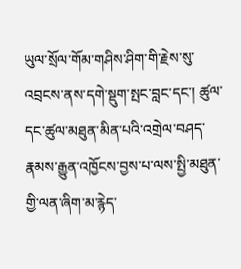ཡུལ་སྲོལ་གོམ་གཤིས་ཤིག་གི་རྗེས་སུ་འབྲངས་ནས་དགེ་སྡུག་སྤང་བླང་དང་། ཚུལ་དང་ཚུལ་མཐུན་མིན་པའི་འགྲེལ་བཤད་རྣམས་རྒྱུན་འཁྱོངས་བྱས་པ་ལས་སྤྱི་མཐུན་གྱི་ལན་ཞིག་མ་རྙེད་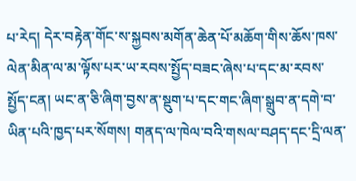པ་རེད། དེར་བརྟེན་གོང་ས་སྐྱབས་མགོན་ཆེན་པོ་མཆོག་གིས་ཆོས་ཁས་ལེན་མིན་ལ་མ་ལྟོས་པར་ཡ་རབས་སྤྱོད་བཟང་ཞེས་པ་དང་མ་རབས་སྤྱོད་ངན། ཡང་ན་ཅི་ཞིག་བྱས་ན་སྡུག་པ་དང་གང་ཞིག་སྒྲུབ་ན་དགེ་བ་ཡིན་པའི་ཁྱད་པར་སོགས། གནད་ལ་ཁེལ་བའི་གསལ་བཤད་དང་དྲི་ལན་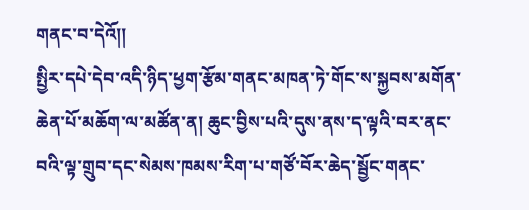གནང་བ་དེའོ།།
སྤྱིར་དཔེ་དེབ་འདི་ཉིད་ཕྱག་རྩོམ་གནང་མཁན་ཏེ་གོང་ས་སྐྱབས་མགོན་ཆེན་པོ་མཆོག་ལ་མཚོན་ན། ཆུང་བྱིས་པའི་དུས་ནས་ད་ལྟའི་བར་ནང་བའི་ལྟ་གྲུབ་དང་སེམས་ཁམས་རིག་པ་གཙོ་བོར་ཆེད་སྦྱོང་གནང་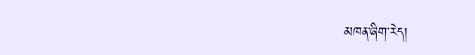མཁན་ཞིག་རེད།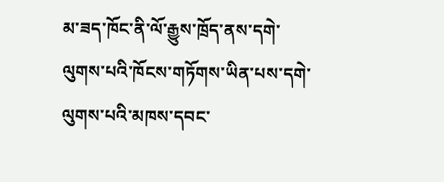མ་ཟད་ཁོང་ནི་ལོ་རྒྱུས་ཁྲོད་ནས་དགེ་ལུགས་པའི་ཁོངས་གཏོགས་ཡིན་པས་དགེ་ལུགས་པའི་མཁས་དབང་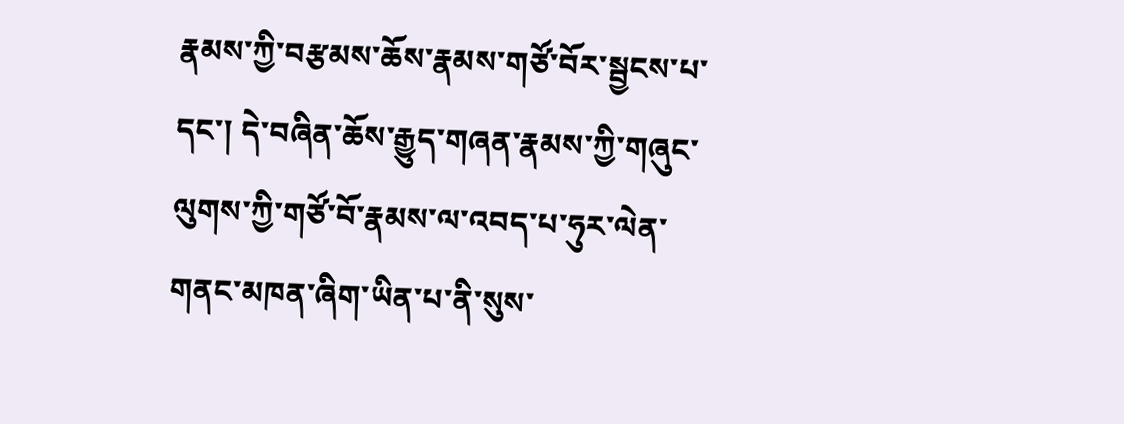རྣམས་ཀྱི་བརྩམས་ཆོས་རྣམས་གཙོ་བོར་སྦྱངས་པ་དང་། དེ་བཞིན་ཆོས་རྒྱུད་གཞན་རྣམས་ཀྱི་གཞུང་ལུགས་ཀྱི་གཙོ་བོ་རྣམས་ལ་འབད་པ་ཧུར་ལེན་གནང་མཁན་ཞིག་ཡིན་པ་ནི་སུས་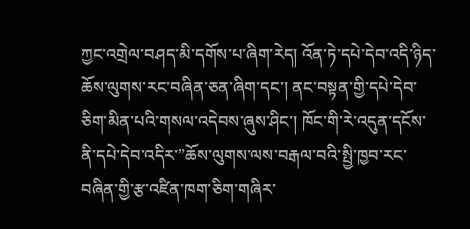ཀྱང་འགྲེལ་བཤད་མི་དགོས་པ་ཞིག་རེད། འོན་ཏེ་དཔེ་དེབ་འདི་ཉིད་ཆོས་ལུགས་རང་བཞིན་ཅན་ཞིག་དང་། ནང་བསྟན་གྱི་དཔེ་དེབ་ཅིག་མིན་པའི་གསལ་འདེབས་ཞུས་ཤིང་། ཁོང་གི་རེ་འདུན་དངོས་ནི་དཔེ་དེབ་འདིར་”ཆོས་ལུགས་ལས་བརྒལ་བའི་སྤྱི་ཁྱབ་རང་བཞིན་གྱི་རྩ་འཛིན་ཁག་ཅིག་གཞིར་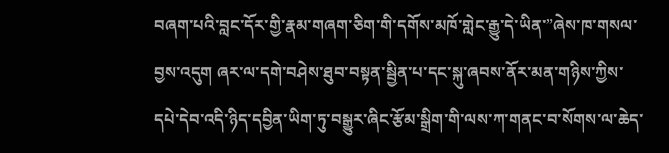བཞག་པའི་བླང་དོར་གྱི་རྣམ་གཞག་ཅིག་གི་དགོས་མཁོ་གླེང་རྒྱུ་དེ་ཡིན་”ཞེས་ཁ་གསལ་བྱས་འདུག ཞར་ལ་དགེ་བཤེས་ཐུབ་བསྟན་སྦྱིན་པ་དང་སྐུ་ཞབས་ནོར་མན་གཉིས་ཀྱིས་དཔེ་དེབ་འདི་ཉིད་དབྱིན་ཡིག་ཏུ་བསྒྱུར་ཞིང་རྩོམ་སྒྲིག་གི་ལས་ཀ་གནང་བ་སོགས་ལ་ཆེད་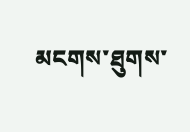མངགས་ཐུགས་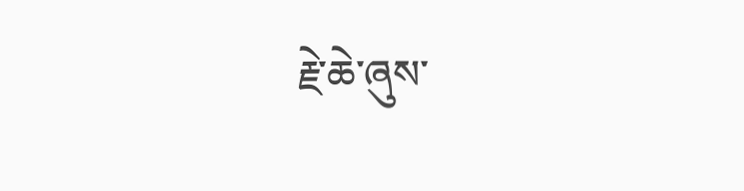རྗེ་ཆེ་ཞུས་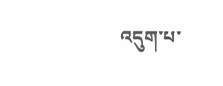འདུག་པ་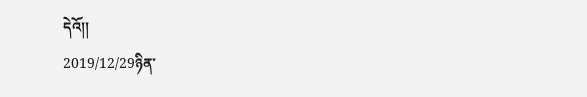དེའོ།།
2019/12/29ཉིན་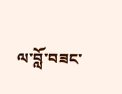ལ་བློ་བཟང་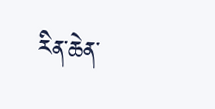རིན་ཆེན་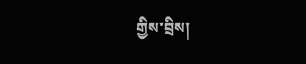གྱིས་བྲིས།